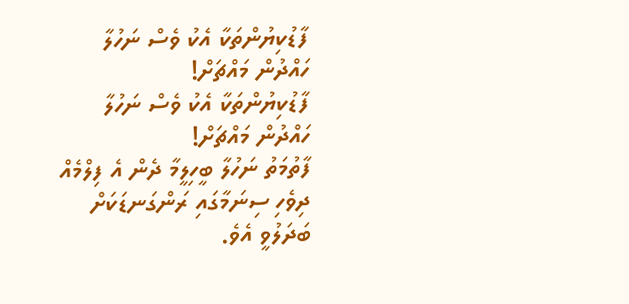ފާޑުކިޔުންތަކާ އެކު ވެސް ނަހުލާ ހައްދުން މައްޗަށް!
ފާޑުކިޔުންތަކާ އެކު ވެސް ނަހުލާ ހައްދުން މައްޗަށް!
ފާތުމަތު ނަހުލާ ބީހިލީމާ ދެން އެ ފިލްމެއް ދިވެހި ސިނަމާގައި ރަންގަނޑަކަށް ބަދަލުވީ އެވެ.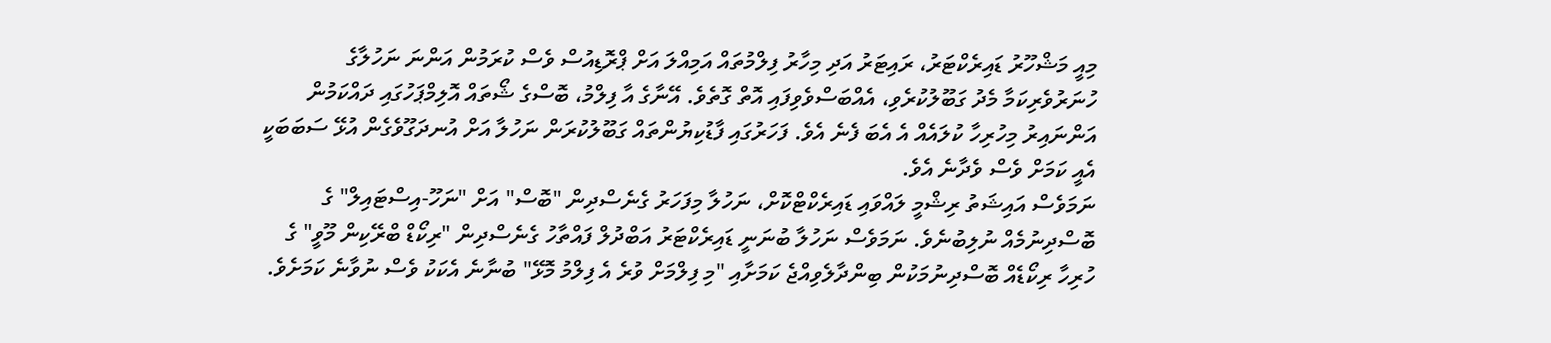މިއީ މަޝްހޫރު ޑައިރެކްޓަރު، ރައިޓަރު އަދި މިހާރު ފިލްމުތައް އަމިއްލަ އަށް ޕްރޮޑިއުސް ވެސް ކުރަމުން އަންނަ ނަހުލާގެ ހުނަރުވެރިކަމާ މެދު ގަބޫލުކުރެވި، އެއްބަސްވެވިފައި އޮތް ގޮތެވެ. އޭނާގެ އާ ފިލްމު، ބޮސްގެ ޝޯތައް އޮލިމްޕަހުގައި ދައްކަމުން އަންނައިރު މިހުރިހާ ކުލައެއް އެ އެބަ ފެނެ އެވެ. ފަހަރުގައި ފާޑުކިޔުންތައް ގަބޫލުކުރަން ނަހުލާ އަށް އުނދަގޫވެގެން އުޅޭ ސަބަބަކީ އެއީ ކަމަށް ވެސް ވެދާނެ އެވެ.
ނަމަވެސް އައިޝަތު ރިޝްމީ ލައްވައި ޑައިރެކްޓްކޮށް، ނަހުލާ މިފަހަރު ގެނެސްދިން "ބޮސް" އަށް "ނަހޫ-އިސްޓައިލް" ގެ ބޮސްދިނުމެއް ނުލިބުނެވެ. ނަމަވެސް ނަހުލާ ބުނަނީ ޑައިރެކްޓަރު އަބްދުލް ފައްތާހު ގެނެސްދިން "ރިކޯޑް ބްރޭކިން މޫވީ" ގެ ހުރިހާ ރިކޯޑެއް ބޮސްދިނުމަކުން ބިންދާލެވިއްޖެ ކަމަށާއި "މި ފިލްމަށް ވުރެ އެ ފިލްމު މޮޅޭ" ބުނާނެ އެކަކު ވެސް ނުވާނެ ކަމަށެވެ.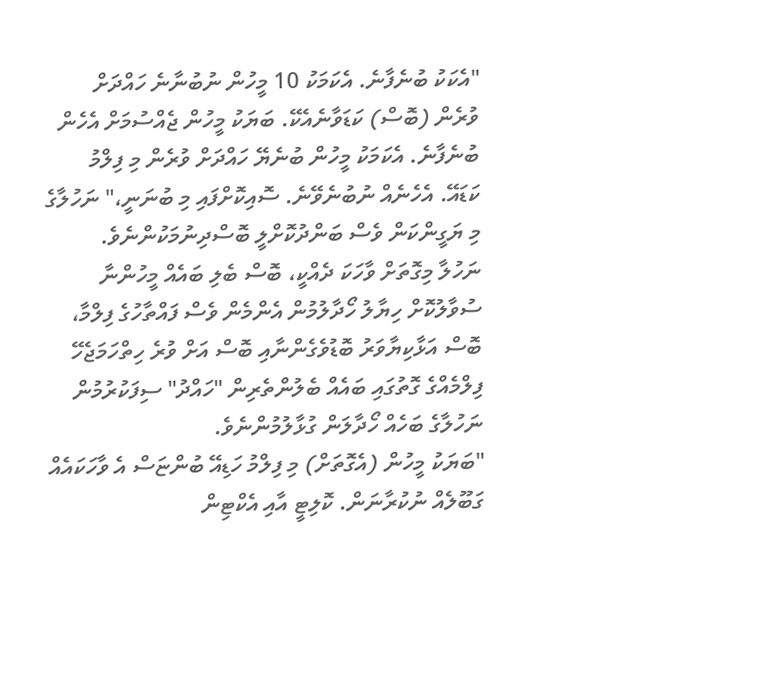"އެކަކު ބުނެފާނެ. އެކަމަކު 10 މީހުން ނުބުނާނެ ހައްދަށް ވުރެން (ބޮސް) ކަޑަވާނެއެކޭ. ބަޔަކު މީހުން ޖެއްސުމަށް އެހެން ބުނެފާނެ. އެކަމަކު މީހުން ބުނެޔޭ ހައްދަށް ވުރެން މި ފިލްމު ކަޑައޭ. އެހެނެއް ނުބުނެވޭނެ. ސޮއިކޮށްފައި މި ބުނަނީ،" ނަހުލާގެ މި ޔަގީންކަން ވެސް ބަންދުކޮށްލީ ބޮސްދިނުމަކުންނެވެ.
ނަހުލާ މިގޮތަށް ވާހަކަ ދެއްކީ، ބޮސް ބެލި ބައެއް މީހުންނާ ސުވާލުކޮށް ހިޔާލު ހޯދާލުމުން އެންމެން ވެސް ފައްތާހުގެ ފިލްމާ، ބޮސް އަޅާކިޔާވަރު ބޮޑުވެގެންނާއި ބޮސް އަށް ވުރެ ހިތްހަމަޖެހޭ ފިލްމެއްގެ ގޮތުގައި ބައެއް ބެލުންތެރިން "ހައްދު" ސިފަކުރުމުން ނަހުލާގެ ބަހެއް ހޯދާލަން ގުޅާލުމުންނެވެ.
"ބަޔަކު މީހުން (އެގޮތަށް) މި ފިލްމު ހަޑިއޭ ބުންޏަސް އެ ވާހަކައެއް ގަބޫލެއް ނުކުރާނަން. ކޮލިޓީ އާއި އެކްޓިން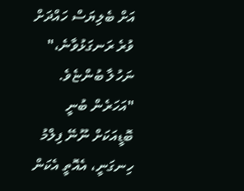އަށް ބެލިޔަސް ހައްދަށް ވުރެ ރަނގަޅުވާނެ،" ނަހުލާ ބުންޏެވެ.
"އަހަރެން ބުނީ ބޮޑީއަކަށް ނޫނޭ ފިލްމު ހިނގަނީ، އެއޮތީ އެކަން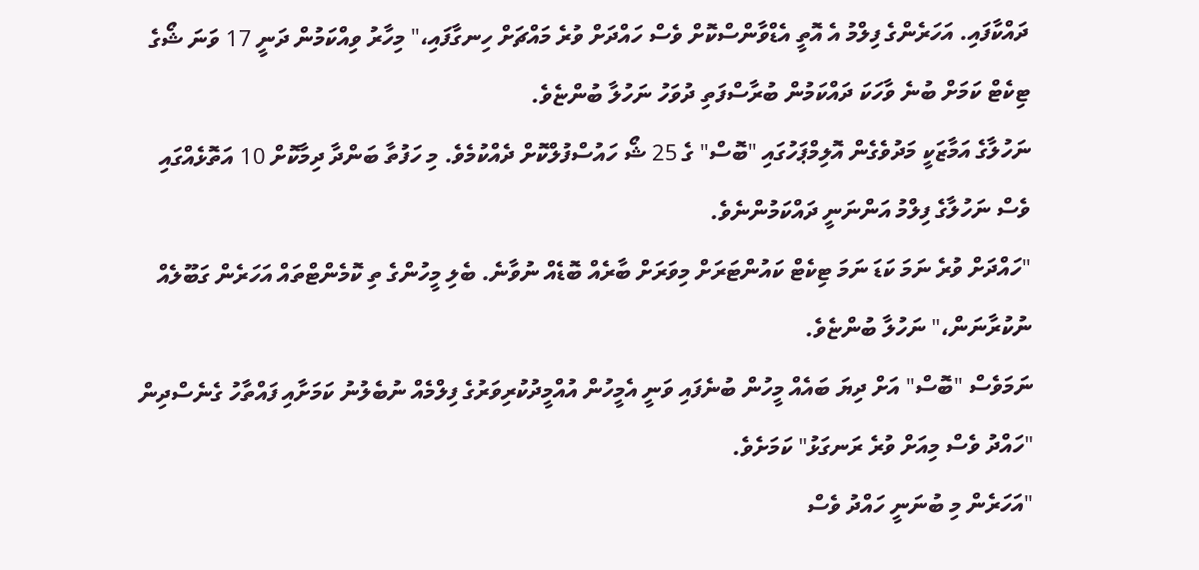ދައްކާފައި. އަހަރެންގެ ފިލްމު އެ އޮތީ އެޑްވާންސްކޮށް ވެސް ހައްދަށް ވުރެ މައްޗަށް ހިނގާފައި،" މިހާރު ވިއްކަމުން ދަނީ 17 ވަނަ ޝޯގެ ޓިކެޓް ކަމަށް ބުނެ ވާހަކަ ދައްކަމުން ބުރާސްފަތި ދުވަހު ނަހުލާ ބުންޏެވެ.
ނަހުލާގެ އަމާޒަކީ މަދުވެގެން އޮލިމްޕަހުގައި "ބޮސް" ގެ 25 ޝޯ ހައުސްފުލްކޮށް ދެއްކުމެވެ. މި ހަފުތާ ބަންދާ ދިމާކޮށް 10 އަތޮޅެއްގައި ވެސް ނަހުލާގެ ފިލްމު އަންނަނީ ދައްކަމުންނެވެ.
"ހައްދަށް ވުރެ ނަމަ ކަޑަ ނަމަ ޓިކެޓް ކައުންޓަރަށް މިވަރަށް ބާރެއް ބޮޑެއް ނުވާނެ. ބެލި މީހުންގެ ތި ކޮމެންޓްތައް އަހަރެން ގަބޫލެއް ނުކުރާނަން،" ނަހުލާ ބުންޏެވެ.
ނަމަވެސް "ބޮސް" އަށް ދިޔަ ބައެއް މީހުން ބުނެފައި ވަނީ އެމީހުން އުއްމީދުކުރިވަރުގެ ފިލްމެއް ނުބެލުނު ކަމަށާއި ފައްތާހު ގެނެސްދިން "ހައްދު ވެސް މިއަށް ވުރެ ރަނގަޅު" ކަމަށެވެ.
"އަހަރެން މި ބުނަނީ ހައްދު ވެސް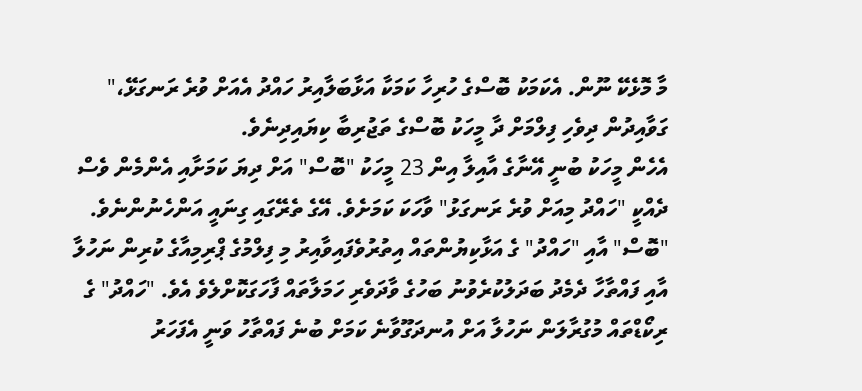މާ މޮޅެކޭ ނޫން. އެކަމަކު ބޮސްގެ ހުރިހާ ކަމަކާ އަޅާބަލާއިރު ހައްދު އެއަށް ވުރެ ރަނގަޅޭ،" ގަވާއިދުން ދިވެހި ފިލްމަށް ދާ މީހަކު ބޮސްގެ ތަޖުރިބާ ކިޔައިދިނެވެ.
އެހެން މީހަކު ބުނީ އޭނާގެ އާއިލާ އިން 23 މީހަކު "ބޮސް" އަށް ދިޔަ ކަމަށާއި އެންމެން ވެސް ދެއްކީ "ހައްދު މިއަށް ވުރެ ރަނގަޅު" ވާހަކަ ކަމަށެވެ. އޭގެ ތެރޭގައި ގިނައީ އަންހެނުންނެވެ.
"ބޮސް" އާއި "ހައްދު" ގެ އަޅާކިޔުންތައް އިތުރުވެފައިވާއިރު މި ފިލްމުގެ ޕްރިމިއާގެ ކުރިން ނަހުލާ އާއި ފައްތާހާ ދެމެދު ބަދަލުކުރެވުނު ބަހުގެ ވާދަވެރި ހަމަލާތައް ފާހަގަކޮށްލެވެ އެވެ. "ހައްދު" ގެ ރިކޯޑްތައް މުގުރާލަން ނަހުލާ އަށް އުނދަގޫވާނެ ކަމަށް ބުނެ ފައްތާހު ވަނީ އެފަހަރު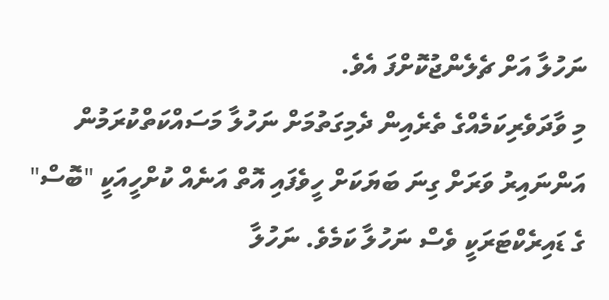ނަހުލާ އަށް ޗެލެންޖުކޮށްފަ އެވެ.
މި ވާދަވެރިކަމެއްގެ ތެރެއިން ދެމިގަތުމަށް ނަހުލާ މަސައްކަތްކުރަމުން އަންނައިރު ވަރަށް ގިނަ ބަޔަކަށް ހީވެފައި އޮތް އަނެއް ކުށްހީއަކީ "ބޮސް" ގެ ޑައިރެކްޓަރަކީ ވެސް ނަހުލާ ކަމެވެ. ނަހުލާ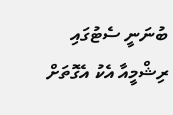ބުނަނީ ސެޓުގައި ރިޝްމީއާ އެކު އެގޮތަށް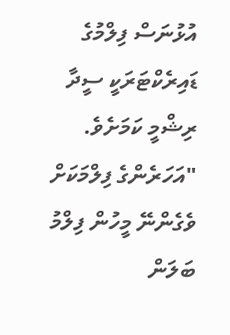އުޅުނަސް ފިލްމުގެ ޑައިރެކްޓަރަކީ ސީދާ ރިޝްމީ ކަމަށެވެ.
"އަހަރެންގެ ފިލްމަކަށް ވެގެންނޭ މީހުން ފިލްމު ބަލަން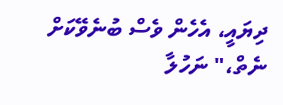ދިޔައީ، އެހެން ވެސް ބުނެވޭކަށް ނެތް،" ނަހުލާ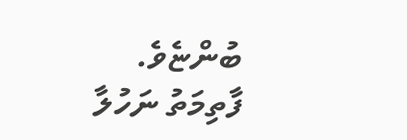ބުންޏެވެ.
ފާތިމަތު ނަހުލާ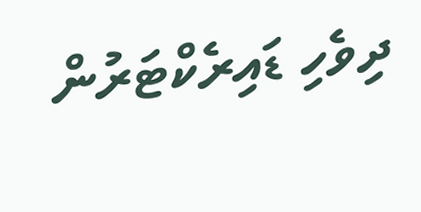ދިވެހި ޑައިރެކްޓަރުން